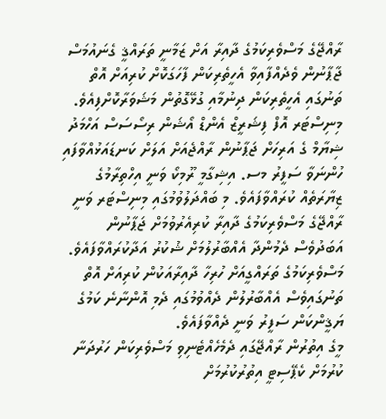ރާއްޖޭގެ މަސްވެރިކަމުގެ ދާއިރާ އަށް ޒަމާނީ ތަރައްޤީ ގެނައުމަސް ޖާޕާނުން ވެދެއްފާއިވާ އެހީތެރިކަން ފާހަގަކޮށް ކުރިއަށް އޮތް ތަނުގައި އެހީތެރިކަން ދިނުމާއި ގުޅޭގޮތުން މަޝަވަރާކޮށްފިއެވެ.
މިނިސްޓަރ އޮފް ފިޝަރީޒް އެންޑް އޯޝަން ރިސޯސަސް އަހްމަދު ޝިޔާމް ގެ އަރިހަށް ޖަޕާނުން ރާއްޖެއަށް އަލަށް ކަނޑައަޅުއްވާފައި ހުންނަވާ ސަފީރު މސ. އިޝިގާމީ ރޫމިކޯ ވަނީ އިހްތިރާމުގެ ޒިޔާރަތެއް ކުރައްވާފައެވެ. މި ބައްދަލުވުމުގައި މިނިސްޓަރ ވަނީ ރާއްޖޭގެ މަސްވެރިކަމުގެ ދާއިރާ ކުރިއެރުވުމަށް ޖަޕާނުން އަބަދުވެސް ދެމުންދާ އެއްބާރުލުމަށް ޝުކުރު އަދާކުރައްވާފައެވެ. މަސްވެރިކަމުގެ ތަރައްގީއަށް ހުރިހާ ދާއިރާއަކުން ކުރިއަށް އޮތް ތަނުގައިވެސް އެއްބާރުލުން ދެއްވުމުގައި ދެމި އޮންނާނެ ކަމުގެ ޔަޤީންކަން ސަފީރު ވަނީ ދެއްވާފައެވެ.
މީގެ އިތުރުން ރާއްޖޭގައި ދެމެހެއްޓެނިވި މަސްވެރިކަން ހަރުދަނާ ކުރުމަށް ކެޕޭސިޓީ އިތުރުކުރުމަށް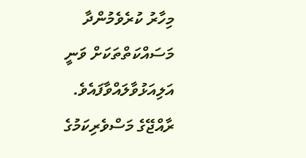މިހާރު ކުރެވެމުންދާ މަސައްކަތްތަކަށް ވަނީ އަލިއަޅުވާލައްވާފައެވެ.
ރާއްޖޭގެ މަސްވެރިކަމުގެ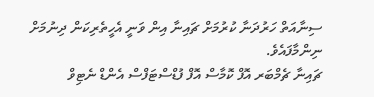ސިނާއަތް ހަރުދަނާ ކުރުމަށް ޗައިނާ އިން ވަނީ އެހީތެރިކަން ދިނުމަށް ނިންމާފައެވެ.
ޗައިނާ ޗެމްބަރ އޮފް ކޮމާސް އޮފް ފުޑްސްޓަފްސް އެންޑް ނެޓިވް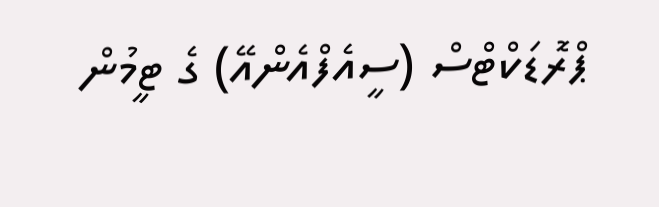ޕްރޮޑަކްޓްސް (ސީއެފްއެންއޭ) ގެ ޓީމުން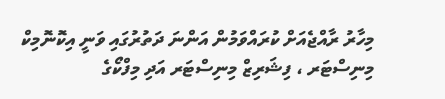މިހާރު ރާއްޖެއަށް ކުރައްވަމުން އަންނަ ދަތުރުގައި ވަނީ އިކޮނޮމިކް މިނިސްޓަރ ، ފިޝަރިޒް މިނިސްޓަރ އަދި މިފްކޯގެ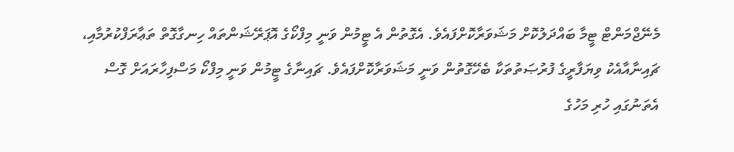މެނޭޖްމަންޓް ޓީމާ ބައްދަލުކޮށް މަޝަވަރާކޮށްފައެވެ. އެގޮތުން އެ ޓީމުން ވަނީ މިފްކޯގެ އޮޕަރޭޝަންތައް ހިނގާގޮތް ތަޢާރަފްކުރުމާއި، ޗައިނާއާއެކު ވިޔަފާރީގެ ފުރުޞަތުތަކާ ބެހޭގޮތުން ވަނީ މަޝަވަރާކޮށްފައެވެ. ޗައިނާގެ ޓީމުން ވަނީ މިފްކޯ މަސްފިހާރައަށް ގޮސް އެތަނުގައި ހުރި މަހުގެ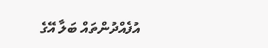އުފެއްދުންތައް ބަލާ އޭގެ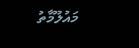މައުލޫމާތު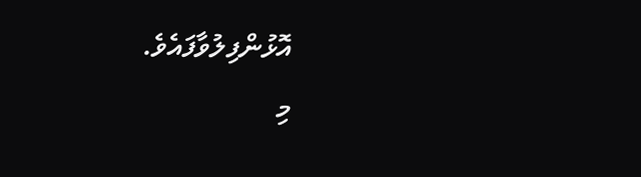އޮޅުންފިލުވާފައެވެ.
މި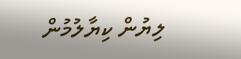ލިޔުން ކިޔާލުމުން